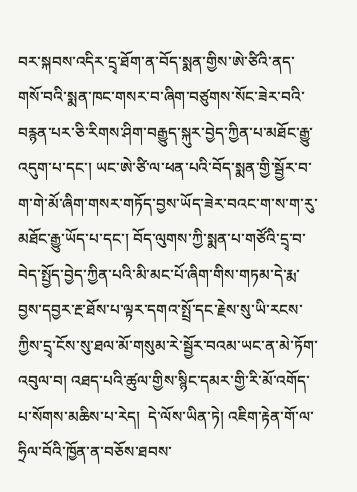བར་སྐབས་འདིར་དྲྭ་ཐོག་ན་བོད་སྨན་གྱིས་ཨེ་ཙིའི་ནད་གསོ་བའི་སྨན་ཁང་གསར་བ་ཞིག་བཙུགས་སོང་ཟེར་བའི་བརྙན་པར་ཅི་རིགས་ཤིག་བརྒྱུད་སྐུར་བྱེད་ཀྱིན་པ་མཐོང་རྒྱུ་འདུག་པ་དང་། ཡང་ཨེ་ཙི་ལ་ཕན་པའི་བོད་སྨན་གྱི་སྦྱོར་བ་ག་གེ་མོ་ཞིག་གསར་གཏོད་བྱས་ཡོད་ཟེར་བའང་ག་ས་ག་རུ་མཐོང་རྒྱུ་ཡོད་པ་དང་། བོད་ལུགས་ཀྱི་སྨན་པ་གཙོའི་དྲྭ་བ་བེད་སྤྱོད་བྱེད་ཀྱིན་པའི་མི་མང་པོ་ཞིག་གིས་གཏམ་དེ་རྨ་བྱས་དབྱར་རྔ་ཐོས་པ་ལྟར་དགའ་སྤྲོ་དང་རྗེས་སུ་ཡི་རངས་ཀྱིས་དྲྭ་ངོས་སུ་ཐལ་མོ་གསུམ་རེ་སྦྱོར་བའམ་ཡང་ན་མེ་ཏོག་འབུལ་བ། འཐད་པའི་ཚུལ་གྱིས་སྙིང་དམར་གྱི་རི་མོ་འགོད་པ་སོགས་མཆིས་པ་རེད།  དེ་ལོས་ཡིན་ཏེ། འཇིག་རྟེན་གོ་ལ་ཧྲིལ་བོའི་ཁྱོན་ན་བཅོས་ཐབས་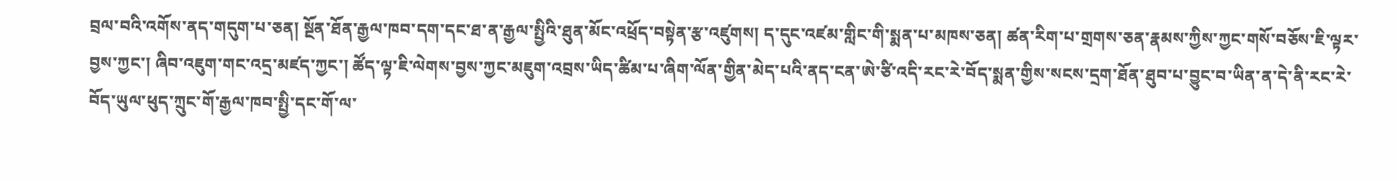བྲལ་བའི་འགོས་ནད་གདུག་པ་ཅན། སྔོན་ཐོན་རྒྱལ་ཁབ་དག་དང་ཐ་ན་རྒྱལ་སྤྱིའི་ཐུན་མོང་འཕྲོད་བསྟེན་རྩ་འཛུགས། ད་དུང་འཛམ་གླིང་གི་སྨན་པ་མཁས་ཅན། ཚན་རིག་པ་གྲགས་ཅན་རྣམས་ཀྱིས་ཀྱང་གསོ་བཅོས་ཇི་ལྟར་བྱས་ཀྱང་། ཞིབ་འཇུག་གང་འདྲ་མཛད་ཀྱང་། ཚོད་ལྟ་ཇི་ལེགས་བྱས་ཀྱང་མཇུག་འབྲས་ཡིད་ཚིམ་པ་ཞིག་ལོན་གྱིན་མེད་པའི་ནད་ངན་ཨེ་ཙི་འདི་རང་རེ་བོད་སྨན་གྱིས་སངས་དྲག་ཐོན་ཐུབ་པ་བྱུང་བ་ཡིན་ན་དེ་ནི་རང་རེ་བོད་ཡུལ་ཕུད་ཀྲུང་གོ་རྒྱལ་ཁབ་སྤྱི་དང་གོ་ལ་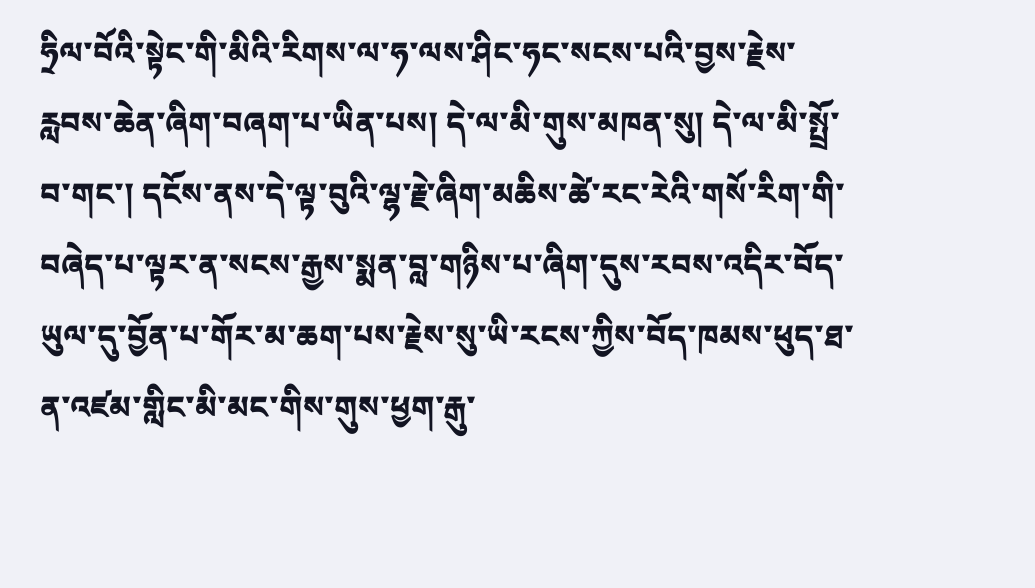ཧྲིལ་བོའི་སྟེང་གི་མིའི་རིགས་ལ་ཧ་ལས་ཤིང་ཧང་སངས་པའི་བྱས་རྗེས་རླབས་ཆེན་ཞིག་བཞག་པ་ཡིན་པས། དེ་ལ་མི་གུས་མཁན་སུ། དེ་ལ་མི་སྤྲོ་བ་གང་། དངོས་ནས་དེ་ལྟ་བུའི་ལྷ་རྗེ་ཞིག་མཆིས་ཚེ་རང་རེའི་གསོ་རིག་གི་བཞེད་པ་ལྟར་ན་སངས་རྒྱས་སྨན་བླ་གཉིས་པ་ཞིག་དུས་རབས་འདིར་བོད་ཡུལ་དུ་བྱོན་པ་གོར་མ་ཆག་པས་རྗེས་སུ་ཡི་རངས་ཀྱིས་བོད་ཁམས་ཕུད་ཐ་ན་འཛམ་གླིང་མི་མང་གིས་གུས་ཕྱག་རྒུ་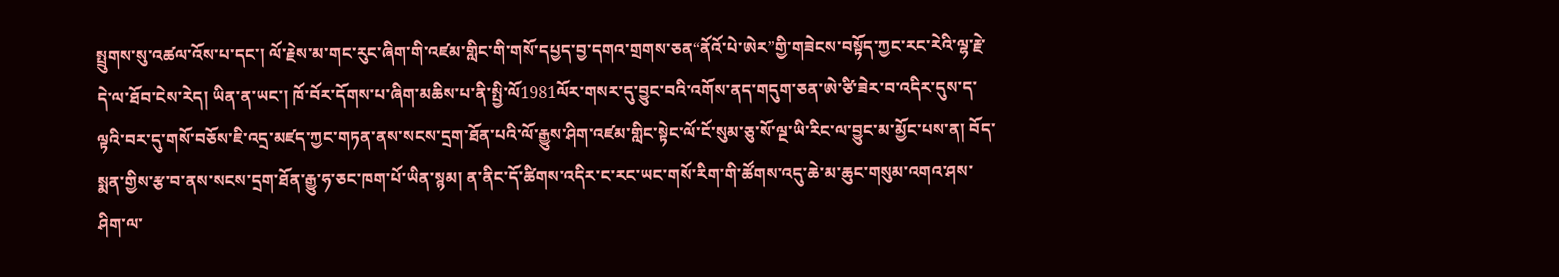སྤྲུགས་སུ་འཚལ་འོས་པ་དང་། ལོ་རྗེས་མ་གང་རུང་ཞིག་གི་འཛམ་གླིང་གི་གསོ་དཔྱད་བྱ་དགའ་གྲགས་ཅན“ནོའོ་པེ་ཨེར”གྱི་གཟེངས་བསྟོད་ཀྱང་རང་རེའི་ལྷ་རྗེ་དེ་ལ་ཐོབ་ངེས་རེད། ཡིན་ན་ཡང་། ཁོ་བོར་དོགས་པ་ཞིག་མཆིས་པ་ནི་སྤྱི་ལོ1981ལོར་གསར་དུ་བྱུང་བའི་འགོས་ནད་གདུག་ཅན་ཨེ་ཙི་ཟེར་བ་འདིར་དུས་ད་ལྟའི་བར་དུ་གསོ་བཅོས་ཇི་འདྲ་མཛད་ཀྱང་གཏན་ནས་སངས་དྲག་ཐོན་པའི་ལོ་རྒྱུས་ཤིག་འཛམ་གླིང་སྟེང་ལོ་ངོ་སུམ་ཅུ་སོ་ལྔ་ཡི་རིང་ལ་བྱུང་མ་མྱོང་པས་ན། བོད་སྨན་གྱིས་རྩ་བ་ནས་སངས་དྲག་ཐོན་རྒྱུ་ཧ་ཅང་ཁག་པོ་ཡིན་སྙམ། ན་ནིང་དོ་ཚིགས་འདིར་ང་རང་ཡང་གསོ་རིག་གི་ཚོགས་འདུ་ཆེ་མ་ཆུང་གསུམ་འགའ་ཤས་ཤིག་ལ་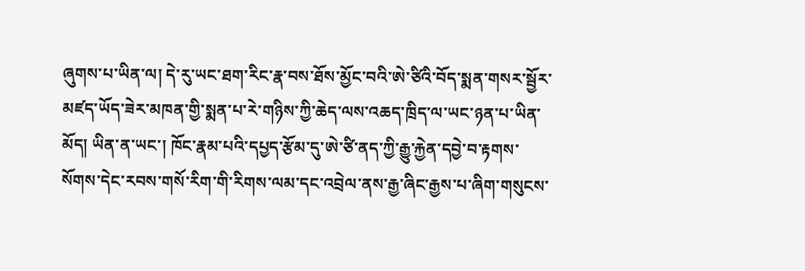ཞུགས་པ་ཡིན་ལ། དེ་རུ་ཡང་ཐག་རིང་རྣ་བས་ཐོས་མྱོང་བའི་ཨེ་ཙིའི་བོད་སྨན་གསར་སྦྱོར་མཛད་ཡོད་ཟེར་མཁན་གྱི་སྨན་པ་རེ་གཉིས་ཀྱི་ཆེད་ལས་འཆད་ཁྲིད་ལ་ཡང་ཉན་པ་ཡིན་མོད། ཡིན་ན་ཡང་། ཁོང་རྣམ་པའི་དཔྱད་རྩོམ་དུ་ཨེ་ཙི་ནད་ཀྱི་རྒྱུ་རྐྱེན་དབྱེ་བ་རྟགས་སོགས་དེང་རབས་གསོ་རིག་གི་རིགས་ལམ་དང་འབྲེལ་ནས་རྒྱ་ཞིང་རྒྱས་པ་ཞིག་གསུངས་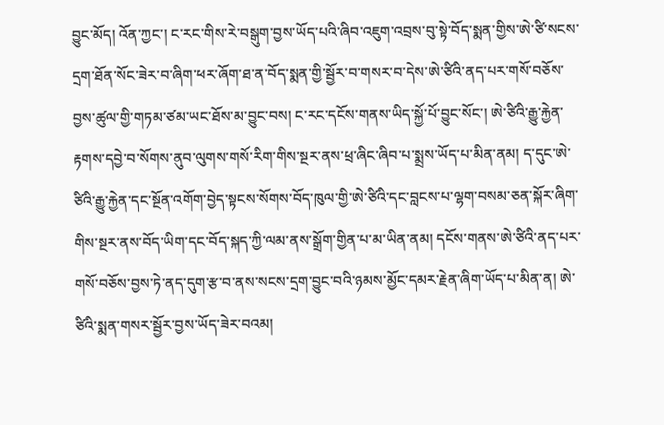བྱུང་མོད། འོན་ཀྱང་། ང་རང་གིས་རེ་བསྒུག་བྱས་ཡོད་པའི་ཞིབ་འཇུག་འབྲས་བུ་སྟེ་བོད་སྨན་གྱིས་ཨེ་ཙི་སངས་དྲག་ཐོན་སོང་ཟེར་བ་ཞིག་ཕར་ཞོག་ཐ་ན་བོད་སྨན་གྱི་སྦྱོར་བ་གསར་བ་དེས་ཨེ་ཙིའི་ནད་པར་གསོ་བཅོས་བྱས་ཚུལ་གྱི་གཏམ་ཙམ་ཡང་ཐོས་མ་བྱུང་བས། ང་རང་དངོས་གནས་ཡིད་སྐྱོ་པོ་བྱུང་སོང་། ཨེ་ཙིའི་རྒྱུ་རྐྱེན་རྟགས་དབྱེ་བ་སོགས་ནུབ་ལུགས་གསོ་རིག་གིས་སྔར་ནས་ཕྲ་ཞིང་ཞིབ་པ་སྨྲས་ཡོད་པ་མིན་ནམ། ད་དུང་ཨེ་ཙིའི་རྒྱུ་རྐྱེན་དང་སྔོན་འགོག་བྱེད་སྟངས་སོགས་བོད་ཁུལ་གྱི་ཨེ་ཙིའི་དང་བླངས་པ་ལྷག་བསམ་ཅན་སྐོར་ཞིག་གིས་སྔར་ནས་བོད་ཡིག་དང་བོད་སྐད་ཀྱི་ལམ་ནས་སྒྲོག་གྱིན་པ་མ་ཡིན་ནམ། དངོས་གནས་ཨེ་ཙིའི་ནད་པར་གསོ་བཅོས་བྱས་ཏེ་ནད་དུག་རྩ་བ་ནས་སངས་དྲག་བྱུང་བའི་ཉམས་མྱོང་དམར་རྗེན་ཞིག་ཡོད་པ་མིན་ན། ཨེ་ཙིའི་སྨན་གསར་སྦྱོར་བྱས་ཡོད་ཟེར་བའམ།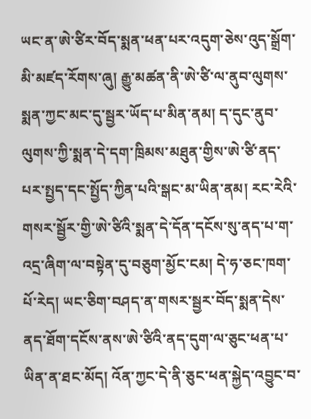ཡང་ན་ཨེ་ཙིར་བོད་སྨན་ཕན་པར་འདུག་ཅེས་འུད་སྒྲོག་མི་མཛད་རོགས་ཞུ། རྒྱུ་མཚན་ནི་ཨེ་ཙི་ལ་ནུབ་ལུགས་སྨན་ཀྱང་མང་དུ་སྦྱར་ཡོད་པ་མིན་ནམ། ད་དུང་ནུབ་ལུགས་ཀྱི་སྨན་དེ་དག་ཁྲིམས་མཐུན་གྱིས་ཨེ་ཙི་ནད་པར་སྤྱད་དང་སྤྱོད་ཀྱིན་པའི་སྒང་མ་ཡིན་ནམ། རང་རེའི་གསར་སྦྱོར་གྱི་ཨེ་ཙིའི་སྨན་དེ་དོན་དངོས་སུ་ནད་པ་ག་འདྲ་ཞིག་ལ་བསྟེན་དུ་བཅུག་མྱོང་ངམ། དེ་ཧ་ཅང་ཁག་པོ་རེད། ཡང་ཅིག་བཤད་ན་གསར་སྦྱར་བོད་སྨན་དེས་ནད་ཐོག་དངོས་ནས་ཨེ་ཙིའི་ནད་དུག་ལ་ཅུང་ཕན་པ་ཡིན་ན་ཐང་མོད། འོན་ཀྱང་དེ་ནི་ཅུང་ཕན་སྐྱེད་འབྱུང་བ་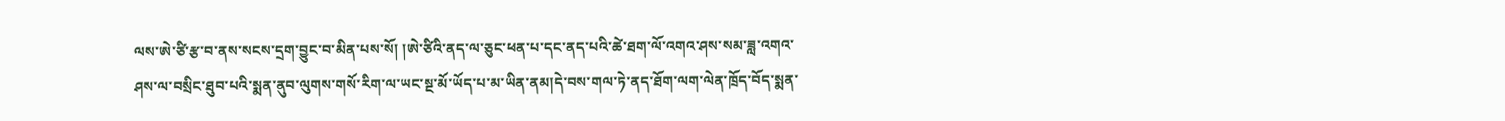ལས་ཨེ་ཙི་རྩ་བ་ནས་སངས་དྲག་བྱུང་བ་མིན་པས་སོ། །ཨེ་ཙིའི་ནད་ལ་ཅུང་ཕན་པ་དང་ནད་པའི་ཚེ་ཐག་ལོ་འགའ་ཤས་སམ་ཟླ་འགའ་ཤས་ལ་བསྲིང་ཐུབ་པའི་སྨན་ནུབ་ལུགས་གསོ་རིག་ལ་ཡང་སྔ་མོ་ཡོད་པ་མ་ཡིན་ནམ།དེ་བས་གལ་ཏེ་ནད་ཐོག་ལག་ལེན་ཁྲོད་བོད་སྨན་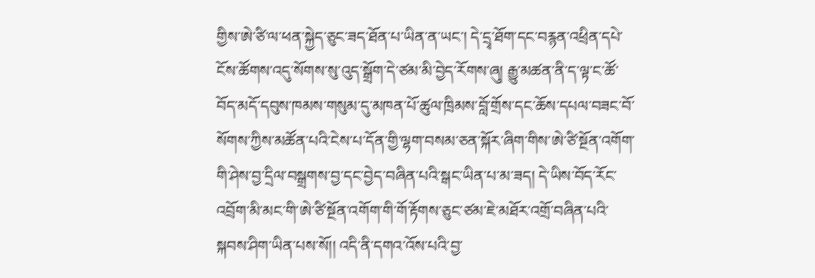གྱིས་ཨེ་ཙི་ལ་ཕན་སྐྱེད་ཅུང་ཟད་ཐོན་པ་ཡིན་ན་ཡང་། དེ་དྲྭ་ཐོག་དང་བརྙན་འཕྲིན་དཔེ་ངོས་ཚོགས་འདུ་སོགས་སུ་འུད་སྒྲོག་དེ་ཙམ་མི་བྱེད་རོགས་ཞུ། རྒྱུ་མཚན་ནི་ད་ལྟ་ང་ཚོ་བོད་མདོ་དབུས་ཁམས་གསུམ་དུ་མཁན་པོ་ཚུལ་ཁྲིམས་བློ་གྲོས་དང་ཆོས་དཔལ་བཟང་བོ་སོགས་ཀྱིས་མཚོན་པའི་ངེས་པ་དོན་གྱི་ལྷག་བསམ་ཅན་སྐོར་ཞིག་གིས་ཨེ་ཙི་སྔོན་འགོག་གི་ཤེས་བྱ་དྲིལ་བསྒྲགས་བྱ་དང་བྱེད་བཞིན་པའི་སྒང་ཡིན་པ་མ་ཟད། དེ་ཡིས་བོད་རོང་འབྲོག་མི་མང་གི་ཨེ་ཙི་སྔོན་འགོག་གི་གོ་རྟོགས་ཅུང་ཙམ་ཇེ་མཐོར་འགྲོ་བཞིན་པའི་སྐབས་ཤིག་ཡིན་པས་སོ།། འདི་ནི་དགའ་འོས་པའི་བྱ་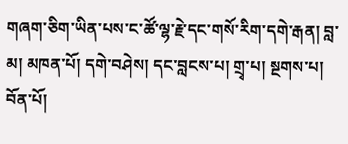གཞག་ཅིག་ཡིན་པས་ང་ཚོ་ལྷ་རྗེ་དང་གསོ་རིག་དགེ་རྒན། བླ་མ། མཁན་པོ། དགེ་བཤེས། དང་བླངས་པ། གྲྭ་པ། སྔགས་པ། བོན་པོ།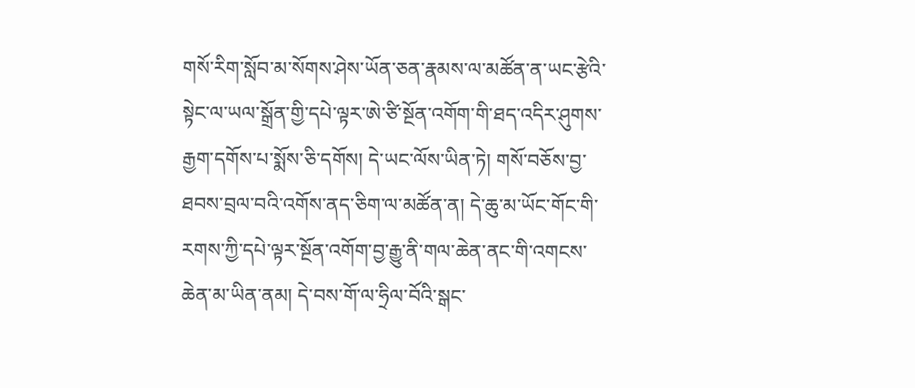གསོ་རིག་སློབ་མ་སོགས་ཤེས་ཡོན་ཅན་རྣམས་ལ་མཚོན་ན་ཡང་རྩེའི་སྟེང་ལ་ཡལ་སྒྲོན་གྱི་དཔེ་ལྟར་ཨེ་ཙི་སྔོན་འགོག་གི་ཐད་འདིར་ཤུགས་རྒྱག་དགོས་པ་སྨོས་ཅི་དགོས། དེ་ཡང་ལོས་ཡིན་ཏེ། གསོ་བཅོས་བྱ་ཐབས་བྲལ་བའི་འགོས་ནད་ཅིག་ལ་མཚོན་ན། དེ་ཆུ་མ་ཡོང་གོང་གི་རགས་ཀྱི་དཔེ་ལྟར་སྔོན་འགོག་བྱ་རྒྱུ་ནི་གལ་ཆེན་ནང་གི་འགངས་ཆེན་མ་ཡིན་ནམ། དེ་བས་གོ་ལ་ཧྲིལ་བོའི་སྒང་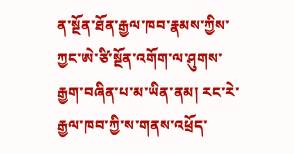ན་སྔོན་ཐོན་རྒྱལ་ཁབ་རྣམས་ཀྱིས་ཀྱང་ཨེ་ཙི་སྔོན་འགོག་ལ་ཤུགས་རྒྱག་བཞིན་པ་མ་ཡིན་ནམ། རང་རེ་རྒྱལ་ཁབ་ཀྱི་ས་གནས་འཕྲོད་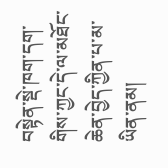བསྟེན་སྡེ་ཁག་དག་གིས་ཀྱང་དེ་ལ་མཐོང་ཆེན་བྱེད་ཀྱིན་པ་མ་ཡིན་ནམ།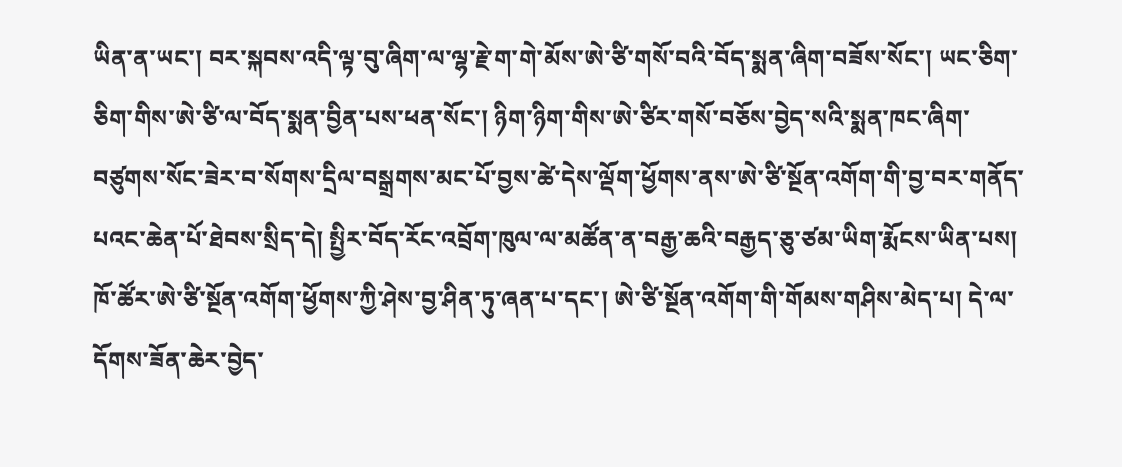ཡིན་ན་ཡང་། བར་སྐབས་འདི་ལྟ་བུ་ཞིག་ལ་ལྷ་རྗེ་ག་གེ་མོས་ཨེ་ཙི་གསོ་བའི་བོད་སྨན་ཞིག་བཟོས་སོང་། ཡང་ཅིག་ཅིག་གིས་ཨེ་ཙི་ལ་བོད་སྨན་བྱིན་པས་ཕན་སོང་། ཉིག་ཉིག་གིས་ཨེ་ཙིར་གསོ་བཅོས་བྱེད་སའི་སྨན་ཁང་ཞིག་བཙུགས་སོང་ཟེར་བ་སོགས་དྲིལ་བསྒྲགས་མང་པོ་བྱས་ཚེ་དེས་ལྡོག་ཕྱོགས་ནས་ཨེ་ཙི་སྔོན་འགོག་གི་བྱ་བར་གནོད་པའང་ཆེན་པོ་ཐེབས་སྲིད་དེ། སྤྱིར་བོད་རོང་འབྲོག་ཁུལ་ལ་མཚོན་ན་བརྒྱ་ཆའི་བརྒྱད་ཅུ་ཙམ་ཡིག་རྨོངས་ཡིན་པས། ཁོ་ཚོར་ཨེ་ཙི་སྔོན་འགོག་ཕྱོགས་ཀྱི་ཤེས་བྱ་ཤིན་ཏུ་ཞན་པ་དང་། ཨེ་ཙི་སྔོན་འགོག་གི་གོམས་གཤིས་མེད་པ། དེ་ལ་དོགས་ཟོན་ཆེར་བྱེད་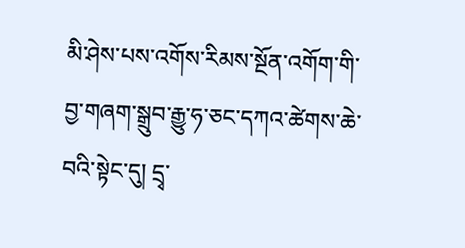མི་ཤེས་པས་འགོས་རིམས་སྔོན་འགོག་གི་བྱ་གཞག་སྒྲུབ་རྒྱུ་ཧ་ཅང་དཀའ་ཚེགས་ཆེ་བའི་སྟེང་དུ། དྲྭ་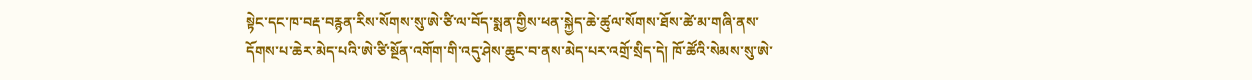སྟེང་དང་ཁ་བརྡ་བརྙན་རིས་སོགས་སུ་ཨེ་ཙི་ལ་བོད་སྨན་གྱིས་ཕན་སྐྱེད་ཆེ་ཚུལ་སོགས་ཐོས་ཚེ་མ་གཞི་ནས་དོགས་པ་ཆེར་མེད་པའི་ཨེ་ཙི་སྔོན་འགོག་གི་འདུ་ཤེས་ཆུང་བ་ནས་མེད་པར་འགྲོ་སྲིད་དེ། ཁོ་ཚོའི་སེམས་སུ་ཨེ་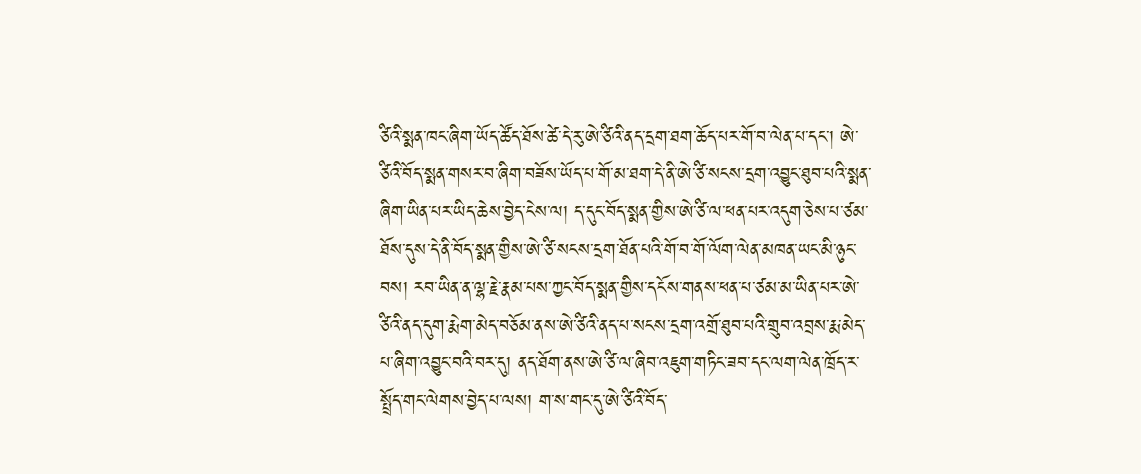ཙིའི་སྨན་ཁང་ཞིག་ཡོད་ཚོད་ཐོས་ཚེ་དེ་རུ་ཨེ་ཙིའི་ནད་དྲག་ཐག་ཆོད་པར་གོ་བ་ལེན་པ་དང་། ཨེ་ཙིའི་བོད་སྨན་གསར་བ་ཞིག་བཟོས་ཡོད་པ་གོ་མ་ཐག་དེ་ནི་ཨེ་ཙི་སངས་དྲག་འབྱུང་ཐུབ་པའི་སྨན་ཞིག་ཡིན་པར་ཡིད་ཆེས་བྱེད་ངེས་ལ། ད་དུང་བོད་སྨན་གྱིས་ཨེ་ཙི་ལ་ཕན་པར་འདུག་ཅེས་པ་ཙམ་ཐོས་དུས་དེ་ནི་བོད་སྨན་གྱིས་ཨེ་ཙི་སངས་དྲག་ཐོན་པའི་གོ་བ་གོ་ལོག་ལེན་མཁན་ཡང་མི་ཉུང་བས། རབ་ཡིན་ན་ལྷ་རྗེ་རྣམ་པས་ཀྱང་བོད་སྨན་གྱིས་དངོས་གནས་ཕན་པ་ཙམ་མ་ཡིན་པར་ཨེ་ཙིའི་ནད་དུག་རྨེག་མེད་བཅོམ་ནས་ཨེ་ཙིའི་ནད་པ་སངས་དྲག་འགྲོ་ཐུབ་པའི་གྲུབ་འབྲས་རྨ་མེད་པ་ཞིག་འབྱུང་བའི་བར་དུ། ནད་ཐོག་ནས་ཨེ་ཙི་ལ་ཞིབ་འཇུག་གཏིང་ཟབ་དང་ལག་ལེན་ཁྲོད་ར་སྤྲོད་གང་ལེགས་བྱེད་པ་ལས། ག་ས་གང་དུ་ཨེ་ཙིའི་བོད་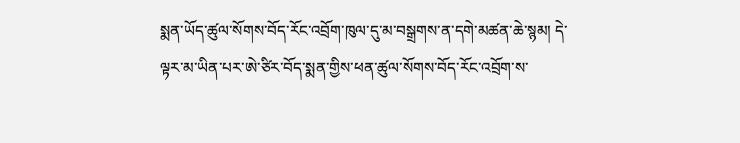སྨན་ཡོད་ཚུལ་སོགས་བོད་རོང་འབྲོག་ཁུལ་དུ་མ་བསྒྲགས་ན་དགེ་མཚན་ཆེ་སྙམ། དེ་ལྟར་མ་ཡིན་པར་ཨེ་ཙིར་བོད་སྨན་གྱིས་ཕན་ཚུལ་སོགས་བོད་རོང་འབྲོག་ས་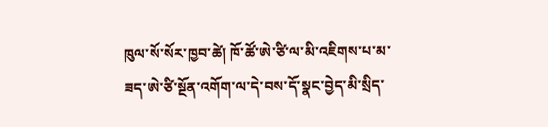ཁུལ་སོ་སོར་ཁྱབ་ཚེ། ཁོ་ཚོ་ཨེ་ཙི་ལ་མི་འཇིགས་པ་མ་ཟད་ཨེ་ཙི་སྔོན་འགོག་ལ་དེ་བས་དོ་སྣང་བྱེད་མི་སྲིད་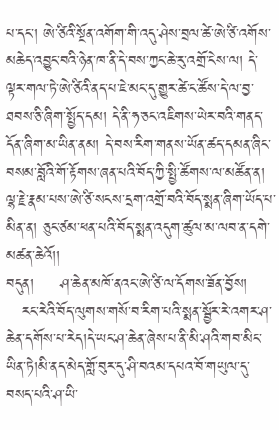པ་དང་། ཨེ་ཙིའི་སྔོན་འགོག་གི་འདུ་ཤེས་བྲལ་ཚེ་ཨེ་ཙི་འགོས་མཆེད་འབྱུང་བའི་ཉེན་ཁ་ནི་དེ་བས་ཀྱང་ཆེ་རུ་འགྲོ་ངེས་ལ། དེ་ལྟར་གལ་ཏེ་ཨེ་ཙིའི་ནད་པ་ཇེ་མང་དུ་གྱུར་ཚེ་ང་ཚོས་དེ་ལ་བྱ་ཐབས་ཅི་ཞིག་སྤྱོད་དམ། དེ་ནི་ཧ་ཅང་འཇིགས་ཡེར་བའི་གནད་དོན་ཞིག་མ་ཡིན་ནམ། དེ་བས་རིག་གནས་ཡོན་ཚད་དམན་ཞིང་བསམ་བློའི་གོ་རྟོགས་ཞན་པའི་བོད་ཀྱི་སྤྱི་ཚོགས་ལ་མཚོན་ན། ལྷ་རྗེ་རྣམ་པས་ཨེ་ཙི་སངས་དྲག་འགྲོ་བའི་བོད་སྨན་ཞིག་ཡོད་པ་མིན་ན། ཅུང་ཙམ་ཕན་པའི་བོད་སྨན་འདུག་ཚུལ་མ་ལབ་ན་དགེ་མཚན་ཆེའོ།།
བདུན།     ཤ་ཆེན་མཁོ་ནའང་ཨེ་ཙི་ལ་དོགས་ཟོན་བྱོས།
   རང་རེའི་བོད་ལུགས་གསོ་བ་རིག་པའི་སྨན་སྦྱོར་རེ་འགར་ཤ་ཆེན་དགོས་པ་རེད།དེ་ཡང་ཤ་ཆེན་ཞེས་པ་ནི་མི་ཤའི་གབ་མིང་ཡིན་ཏེ།མི་ནད་མེད་གློ་བུར་དུ་ཤི་བའམ་དཔའ་བོ་གཡུལ་དུ་བསད་པའི་ཤ་ཡི་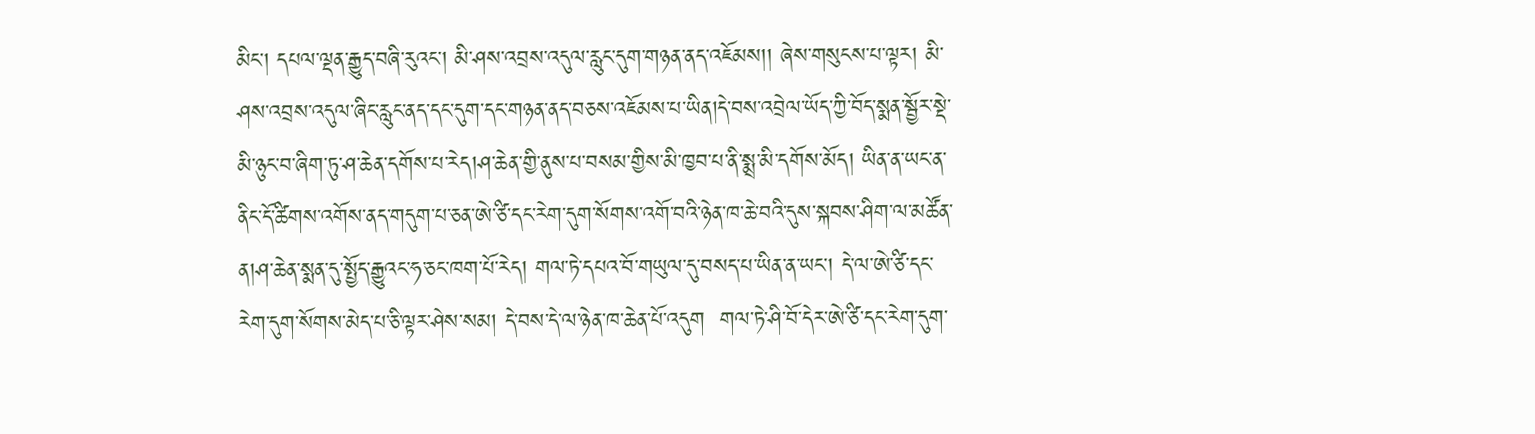མིང་། དཔལ་ལྡན་རྒྱུད་བཞི་རུའང་། མི་ཤས་འབྲས་འདུལ་རླུང་དུག་གཉན་ནད་འཇོམས།། ཞེས་གསུངས་པ་ལྟར། མི་ཤས་འབྲས་འདུལ་ཞིང་རླུང་ནད་དང་དུག་དང་གཉན་ནད་བཅས་འཇོམས་པ་ཡིན།དེ་བས་འབྲེལ་ཡོད་ཀྱི་བོད་སྨན་སྦྱོར་སྡེ་མི་ཉུང་བ་ཞིག་ཏུ་ཤ་ཆེན་དགོས་པ་རེད།ཤ་ཆེན་གྱི་ནུས་པ་བསམ་གྱིས་མི་ཁྱབ་པ་ནི་སྨྲ་མི་དགོས་མོད། ཡིན་ན་ཡང་ན་ནིང་དོ་ཚིགས་འགོས་ནད་གདུག་པ་ཅན་ཨེ་ཙི་དང་རེག་དུག་སོགས་འགོ་བའི་ཉེན་ཁ་ཆེ་བའི་དུས་སྐབས་ཤིག་ལ་མཚོན་ན།ཤ་ཆེན་སྨན་དུ་སྤྱོད་རྒྱུའང་ཧ་ཅང་ཁག་པོ་རེད། གལ་ཏེ་དཔའ་བོ་གཡུལ་དུ་བསད་པ་ཡིན་ན་ཡང་། དེ་ལ་ཨེ་ཙི་དང་རེག་དུག་སོགས་མེད་པ་ཅི་ལྟར་ཤེས་སམ། དེ་བས་དེ་ལ་ཉེན་ཁ་ཆེན་པོ་འདུག  གལ་ཏེ་ཤི་བོ་དེར་ཨེ་ཙི་དང་རེག་དུག་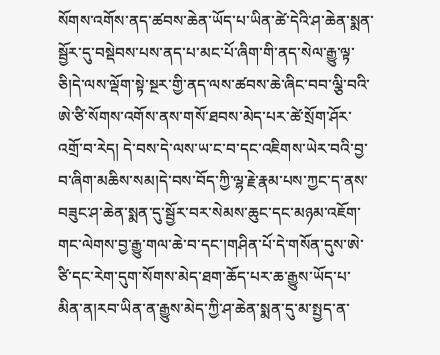སོགས་འགོས་ནད་ཚབས་ཆེན་ཡོད་པ་ཡིན་ཚེ་དེའི་ཤ་ཆེན་སྨན་སྦྱོར་དུ་བསྡེབས་པས་ནད་པ་མང་པོ་ཞིག་གི་ནད་སེལ་རྒྱུ་ལྟ་ཅི།དེ་ལས་ལྡོག་སྟེ་སྔར་གྱི་ནད་ལས་ཚབས་ཆེ་ཞིང་བབ་ལྕི་བའི་ཨེ་ཙི་སོགས་འགོས་ནས་གསོ་ཐབས་མེད་པར་ཚེ་སྲོག་ཤོར་འགྲོ་བ་རེད། དེ་བས་དེ་ལས་ཡ་ང་བ་དང་འཇིགས་ཡེར་བའི་བྱ་བ་ཞིག་མཆིས་སམ།དེ་བས་བོད་ཀྱི་ལྷ་རྗེ་རྣམ་པས་ཀྱང་ད་ནས་བཟུང་ཤ་ཆེན་སྨན་དུ་སྦྱོར་བར་སེམས་ཆུང་དང་མཉམ་འཇོག་གང་ལེགས་བྱ་རྒྱུ་གལ་ཆེ་བ་དང་།གཤིན་པོ་དེ་གསོན་དུས་ཨེ་ཙི་དང་རེག་དུག་སོགས་མེད་ཐག་ཆོད་པར་ཆ་རྒྱུས་ཡོད་པ་མིན་ན།རབ་ཡིན་ན་རྒྱུས་མེད་ཀྱི་ཤ་ཆེན་སྨན་དུ་མ་སྤྱད་ན་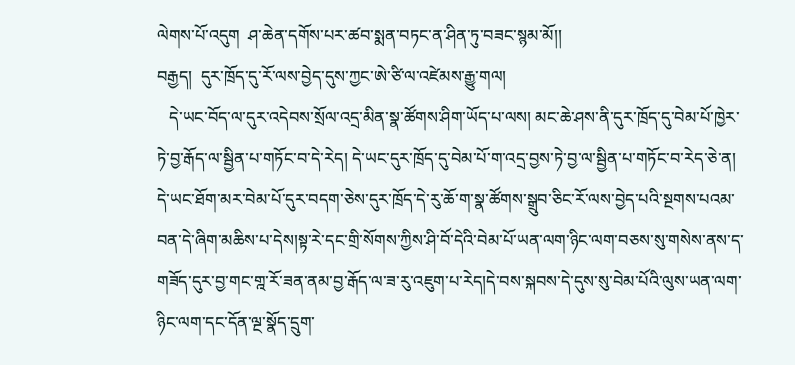ལེགས་པོ་འདུག  ཤ་ཆེན་དགོས་པར་ཚབ་སྨན་བཏང་ན་ཤིན་ཏུ་བཟང་སྙམ་མོ།།
བརྒྱད།  དུར་ཁྲོད་དུ་རོ་ལས་བྱེད་དུས་ཀྱང་ཨེ་ཙི་ལ་འཛེམས་རྒྱུ་གལ།
   དེ་ཡང་བོད་ལ་དུར་འདེབས་སྲོལ་འདྲ་མིན་སྣ་ཚོགས་ཤིག་ཡོད་པ་ལས། མང་ཆེ་ཤས་ནི་དུར་ཁྲོད་དུ་བེམ་པོ་ཁྱེར་ཏེ་བྱ་རྒོད་ལ་སྦྱིན་པ་གཏོང་བ་དེ་རེད། དེ་ཡང་དུར་ཁྲོད་དུ་བེམ་པོ་ག་འདྲ་བྱས་ཏེ་བྱ་ལ་སྦྱིན་པ་གཏོང་བ་རེད་ཅེ་ན། དེ་ཡང་ཐོག་མར་བེམ་པོ་དུར་བདག་ཅེས་དུར་ཁྲོད་དེ་རུ་ཆོ་ག་སྣ་ཚོགས་སྒྲུབ་ཅིང་རོ་ལས་བྱེད་པའི་སྔགས་པའམ་བན་དེ་ཞིག་མཆིས་པ་དེས།སྟ་རེ་དང་གྲི་སོགས་ཀྱིས་ཤི་བོ་དེའི་བེམ་པོ་ཡན་ལག་ཉིང་ལག་བཅས་སུ་གསེས་ནས་ད་གཟོད་དུར་བྱ་གང་གྰ་རོ་ཟན་ནམ་བྱ་རྒོད་ལ་ཟ་རུ་འཇུག་པ་རེད།དེ་བས་སྐབས་དེ་དུས་སུ་བེམ་པོའི་ལུས་ཡན་ལག་ཉིང་ལག་དང་དོན་ལྔ་སྣོད་དྲུག་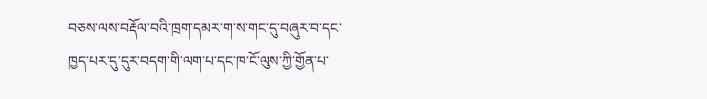བཅས་ལས་བརྡོལ་བའི་ཁྲག་དམར་ག་ས་གང་དུ་བཞུར་བ་དང་ཁྱད་པར་དུ་དུར་བདག་གི་ལག་པ་དང་ཁ་ངོ་ལུས་ཀྱི་གྱོན་པ་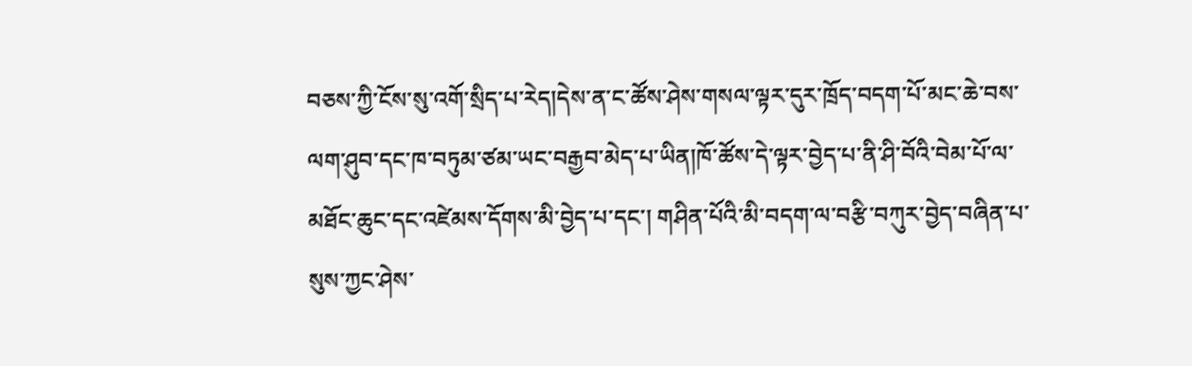བཅས་ཀྱི་ངོས་སུ་འགོ་སྲིད་པ་རེད།དེས་ན་ང་ཚོས་ཤེས་གསལ་ལྟར་དུར་ཁྲོད་བདག་པོ་མང་ཆེ་བས་ལག་ཤུབ་དང་ཁ་བཏུམ་ཙམ་ཡང་བརྒྱབ་མེད་པ་ཡིན།ཁོ་ཚོས་དེ་ལྟར་བྱེད་པ་ནི་ཤི་བོའི་བེམ་པོ་ལ་མཐོང་ཆུང་དང་འཛེམས་དོགས་མི་བྱེད་པ་དང་། གཤིན་པོའི་མི་བདག་ལ་བརྩི་བཀུར་བྱེད་བཞིན་པ་སུས་ཀྱང་ཤེས་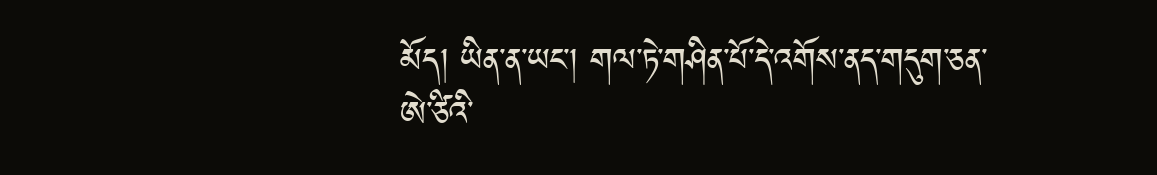མོད། ཡིན་ན་ཡང་། གལ་ཏེ་གཤིན་པོ་དེ་འགོས་ནད་གདུག་ཅན་ཨེ་ཙིའི་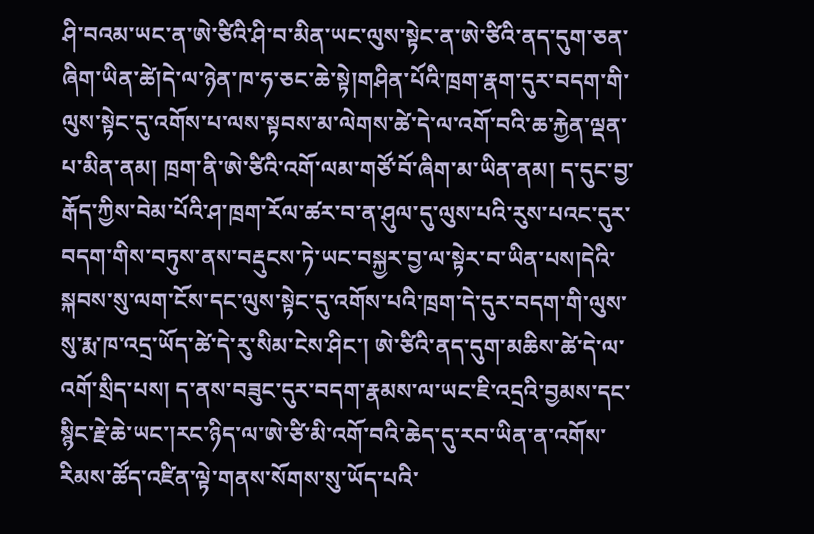ཤི་བའམ་ཡང་ན་ཨེ་ཙིའི་ཤི་བ་མིན་ཡང་ལུས་སྟེང་ན་ཨེ་ཙིའི་ནད་དུག་ཅན་ཞིག་ཡིན་ཚེ།དེ་ལ་ཉེན་ཁ་ཧ་ཅང་ཆེ་སྟེ།གཤིན་པོའི་ཁྲག་རྣག་དུར་བདག་གི་ལུས་སྟེང་དུ་འགོས་པ་ལས་སྟབས་མ་ལེགས་ཚེ་དེ་ལ་འགོ་བའི་ཆ་རྐྱེན་ལྡན་པ་མིན་ནམ། ཁྲག་ནི་ཨེ་ཙིའི་འགོ་ལམ་གཙོ་བོ་ཞིག་མ་ཡིན་ནམ། ད་དུང་བྱ་རྒོད་ཀྱིས་བེམ་པོའི་ཤ་ཁྲག་རོལ་ཚར་བ་ན་ཤུལ་དུ་ལུས་པའི་རུས་པའང་དུར་བདག་གིས་བཏུས་ནས་བརྡུངས་ཏེ་ཡང་བསྐྱར་བྱ་ལ་སྟེར་བ་ཡིན་པས།དེའི་སྐབས་སུ་ལག་ངོས་དང་ལུས་སྟེང་དུ་འགོས་པའི་ཁྲག་དེ་དུར་བདག་གི་ལུས་སུ་རྨ་ཁ་འདྲ་ཡོད་ཚེ་དེ་རུ་སིམ་ངེས་ཤིང་། ཨེ་ཙིའི་ནད་དུག་མཆིས་ཚེ་དེ་ལ་འགོ་སྲིད་པས། ད་ནས་བཟུང་དུར་བདག་རྣམས་ལ་ཡང་ཇི་འདྲའི་བྱམས་དང་སྙིང་རྗེ་ཆེ་ཡང་།རང་ཉིད་ལ་ཨེ་ཙི་མི་འགོ་བའི་ཆེད་དུ་རབ་ཡིན་ན་འགོས་རིམས་ཚོད་འཛིན་ལྟེ་གནས་སོགས་སུ་ཡོད་པའི་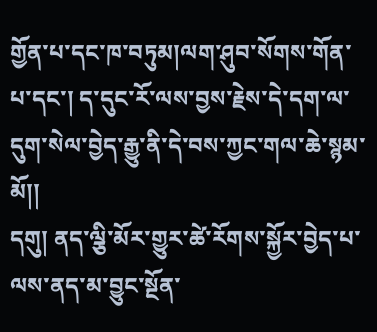གྱོན་པ་དང་ཁ་བཏུམ།ལག་ཤུབ་སོགས་གོན་པ་དང་། ད་དུང་རོ་ལས་བྱས་རྗེས་དེ་དག་ལ་དུག་སེལ་བྱེད་རྒྱུ་ནི་དེ་བས་ཀྱང་གལ་ཆེ་སྙམ་མོ།།
དགུ། ནད་ལྕི་མོར་གྱུར་ཚེ་རོགས་སྐྱོར་བྱེད་པ་ལས་ནད་མ་བྱུང་སྔོན་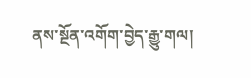ནས་སྔོན་འགོག་བྱེད་རྒྱུ་གལ།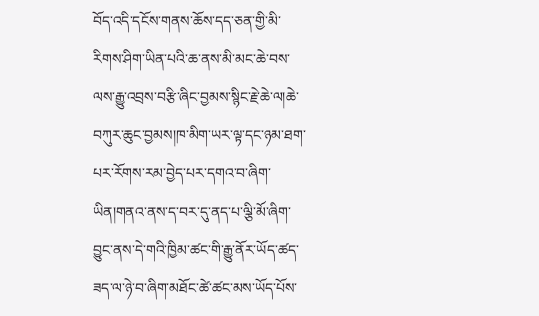བོད་འདི་དངོས་གནས་ཆོས་དད་ཅན་གྱི་མི་རིགས་ཤིག་ཡིན་པའི་ཆ་ནས་མི་མང་ཆེ་བས་ལས་རྒྱུ་འབྲས་བརྩི་ཞིང་བྱམས་སྙིང་རྗེ་ཆེ་ལ།ཆེ་བཀུར་ཆུང་བྱམས།ཁ་མིག་ཡར་ལྟ་དང་ཉམ་ཐག་པར་རོགས་རམ་བྱེད་པར་དགའ་བ་ཞིག་ཡིན།གནའ་ནས་ད་བར་དུ་ནད་པ་ལྕི་མོ་ཞིག་བྱུང་ནས་དེ་གའི་ཁྱིམ་ཚང་གི་རྒྱུ་ནོར་ཡོད་ཚད་ཟད་ལ་ཉེ་བ་ཞིག་མཐོང་ཚེ་ཚང་མས་ཡོད་པོས་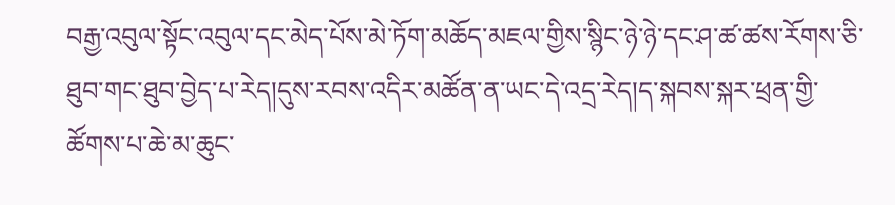བརྒྱ་འབུལ་སྟོང་འབུལ་དང་མེད་པོས་མེ་ཏོག་མཆོད་མཇལ་གྱིས་སྙིང་ཉེ་ཉེ་དང་ཤ་ཚ་ཚས་རོགས་ཅི་ཐུབ་གང་ཐུབ་བྱེད་པ་རེད།དུས་རབས་འདིར་མཚོན་ན་ཡང་དེ་འདྲ་རེད།ད་སྐབས་སྐར་ཕྲན་གྱི་ཚོགས་པ་ཆེ་མ་ཆུང་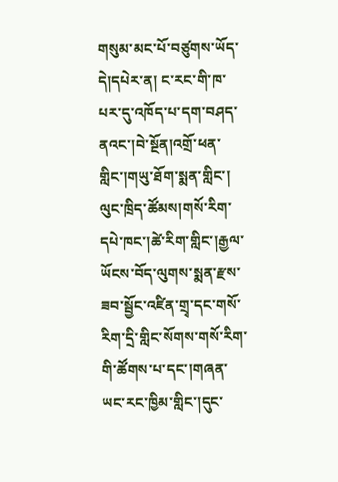གསུམ་མང་པོ་བཙུགས་ཡོད་དེ།དཔེར་ན། ང་རང་གི་ཁ་པར་དུ་འཁོད་པ་དག་བཤད་ནའང་།བེ་སྔོན།འགྲོ་ཕན་གླིང་།གཡུ་ཐོག་སྨན་གླིང་། ལུང་ཁྲིད་ཚོམས།གསོ་རིག་དཔེ་ཁང་།ཚེ་རིག་གླིང་།རྒྱལ་ཡོངས་བོད་ལུགས་སྨན་རྫས་ཟབ་སྦྱོང་འཛིན་གྲྭ་དང་གསོ་རིག་དྲི་གླིང་སོགས་གསོ་རིག་གི་ཚོགས་པ་དང་།གཞན་ཡང་རང་ཁྱིམ་གླིང་།དུང་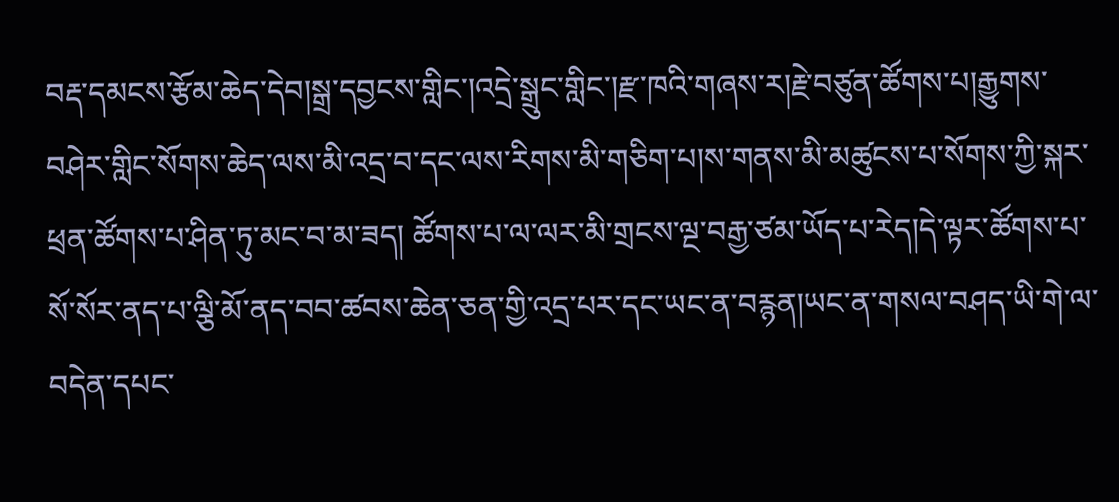བརྡ་དམངས་རྩོམ་ཆེད་དེབ།སྒྲ་དབྱངས་གླིང་།འདྲེ་སྒྲུང་གླིང་།རྫ་ཁའི་གཞས་ར།རྗེ་བཙུན་ཚོགས་པ།རྒྱུགས་བཤེར་གླིང་སོགས་ཆེད་ལས་མི་འདྲ་བ་དང་ལས་རིགས་མི་གཅིག་པ།ས་གནས་མི་མཚུངས་པ་སོགས་ཀྱི་སྐར་ཕྲན་ཚོགས་པ་ཤིན་ཏུ་མང་བ་མ་ཟད། ཚོགས་པ་ལ་ལར་མི་གྲངས་ལྔ་བརྒྱ་ཙམ་ཡོད་པ་རེད།དེ་ལྟར་ཚོགས་པ་སོ་སོར་ནད་པ་ལྕི་མོ་ནད་བབ་ཚབས་ཆེན་ཅན་གྱི་འདྲ་པར་དང་ཡང་ན་བརྙན།ཡང་ན་གསལ་བཤད་ཡི་གེ་ལ་བདེན་དཔང་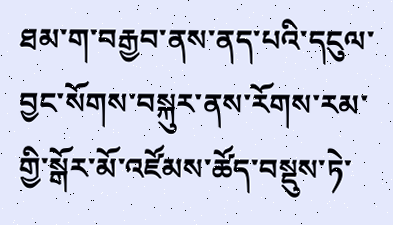ཐམ་ག་བརྒྱབ་ནས་ནད་པའི་དངུལ་བྱང་སོགས་བསྐུར་ནས་རོགས་རམ་གྱི་སྒོར་མོ་འཛོམས་ཚོད་བསྡུས་ཏེ་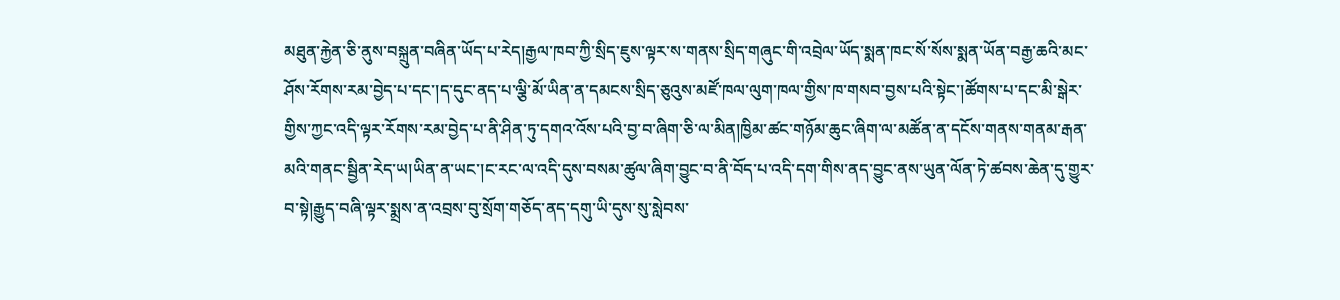མཐུན་རྐྱེན་ཅི་ནུས་བསྐྲུན་བཞིན་ཡོད་པ་རེད།རྒྱལ་ཁབ་ཀྱི་སྲིད་ཇུས་ལྟར་ས་གནས་སྲིད་གཞུང་གི་འབྲེལ་ཡོད་སྨན་ཁང་སོ་སོས་སྨན་ཡོན་བརྒྱ་ཆའི་མང་ཤོས་རོགས་རམ་བྱེད་པ་དང་།ད་དུང་ནད་པ་ལྕི་མོ་ཡིན་ན་དམངས་སྲིད་ཅུའུས་མཛོ་ཁལ་ལུག་ཁལ་གྱིས་ཁ་གསབ་བྱས་པའི་སྟེང་།ཚོགས་པ་དང་མི་སྒེར་གྱིས་ཀྱང་འདི་ལྟར་རོགས་རམ་བྱེད་པ་ནི་ཤིན་ཏུ་དགའ་འོས་པའི་བྱ་བ་ཞིག་ཅི་ལ་མིན།ཁྱིམ་ཚང་གཉོམ་ཆུང་ཞིག་ལ་མཚོན་ན་དངོས་གནས་གནམ་རྒན་མའི་གནང་སྦྱིན་རེད་ཡ།ཡིན་ན་ཡང་།ང་རང་ལ་འདི་དུས་བསམ་ཚུལ་ཞིག་བྱུང་བ་ནི་བོད་པ་འདི་དག་གིས་ནད་བྱུང་ནས་ཡུན་ལོན་ཏེ་ཚབས་ཆེན་དུ་གྱུར་བ་སྟེ།རྒྱུད་བཞི་ལྟར་སྨྲས་ན་འབྲས་བུ་སྲོག་གཅོད་ནད་དགུ་ཡི་དུས་སུ་སླེབས་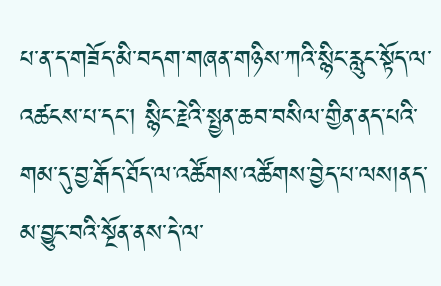པ་ན་ད་གཟོད་མི་བདག་གཞན་གཉིས་ཀའི་སྙིང་རླུང་སྟོད་ལ་འཚངས་པ་དང་། སྙིང་རྗེའི་སྤྱན་ཆབ་བསིལ་གྱིན་ནད་པའི་གམ་དུ་བྱ་རྒོད་ཐོད་ལ་འཚོགས་འཚོགས་བྱེད་པ་ལས།ནད་མ་བྱུང་བའི་སྔོན་ནས་དེ་ལ་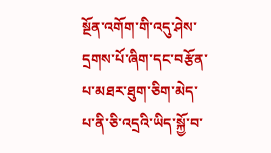སྔོན་འགོག་གི་འདུ་ཤེས་དྲགས་པོ་ཞིག་དང་བརྩོན་པ་མཐར་ཐུག་ཅིག་མེད་པ་ནི་ཅི་འདྲའི་ཡིད་སྐྱོ་བ་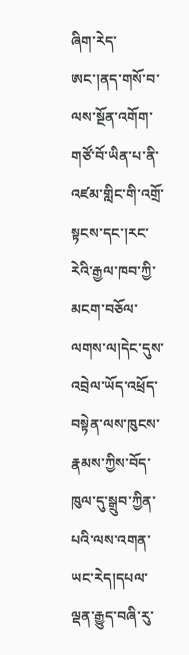ཞིག་རེད་ཨང་།ནད་གསོ་བ་ལས་སྔོན་འགོག་གཙོ་བོ་ཡིན་པ་ནི་འཛམ་གླིང་གི་འགྲོ་སྟངས་དང་།རང་རེའི་རྒྱལ་ཁབ་ཀྱི་མངག་བཅོལ་ལགས་ལ།དེང་དུས་འབྲེལ་ཡོད་འཕྲོད་བསྟེན་ལས་ཁུངས་རྣམས་ཀྱིས་བོད་ཁུལ་དུ་སྒྲུབ་ཀྱིན་པའི་ལས་འགན་ཡང་རེད།དཔལ་ལྡན་རྒྱུད་བཞི་རུ་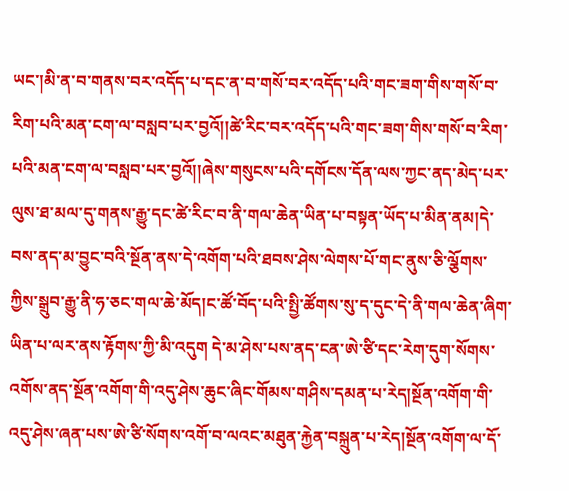ཡང་།མི་ན་བ་གནས་བར་འདོད་པ་དང་ན་བ་གསོ་བར་འདོད་པའི་གང་ཟག་གིས་གསོ་བ་རིག་པའི་མན་ངག་ལ་བསླབ་པར་བྱའོ།།ཚེ་རིང་བར་འདོད་པའི་གང་ཟག་གིས་གསོ་བ་རིག་པའི་མན་ངག་ལ་བསླབ་པར་བྱའོ།།ཞེས་གསུངས་པའི་དགོངས་དོན་ལས་ཀྱང་ནད་མེད་པར་ལུས་ཐ་མལ་དུ་གནས་རྒྱུ་དང་ཚེ་རིང་བ་ནི་གལ་ཆེན་ཡིན་པ་བསྟན་ཡོད་པ་མིན་ནམ།དེ་བས་ནད་མ་བྱུང་བའི་སྔོན་ནས་དེ་འགོག་པའི་ཐབས་ཤེས་ལེགས་པོ་གང་ནུས་ཅི་ལྕོགས་ཀྱིས་སྒྲུབ་རྒྱུ་ནི་ཧ་ཅང་གལ་ཆེ་མོད།ང་ཚོ་བོད་པའི་སྤྱི་ཚོགས་སུ་ད་དུང་དེ་ནི་གལ་ཆེན་ཞིག་ཡིན་པ་ལར་ནས་རྟོགས་ཀྱི་མི་འདུག དེ་མ་ཤེས་པས་ནད་ངན་ཨེ་ཙི་དང་རེག་དུག་སོགས་འགོས་ནད་སྔོན་འགོག་གི་འདུ་ཤེས་ཆུང་ཞིང་གོམས་གཤིས་དམན་པ་རེད།སྔོན་འགོག་གི་འདུ་ཤེས་ཞན་པས་ཨེ་ཙི་སོགས་འགོ་བ་ལའང་མཐུན་རྐྱེན་བསྐྲུན་པ་རེད།སྔོན་འགོག་ལ་དོ་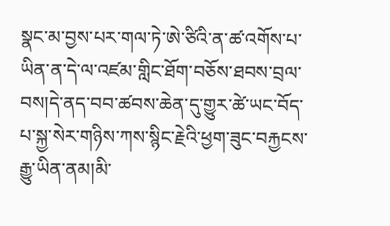སྣང་མ་བྱས་པར་གལ་ཏེ་ཨེ་ཙིའི་ན་ཚ་འགོས་པ་ཡིན་ན་དེ་ལ་འཛམ་གླིང་ཐོག་བཅོས་ཐབས་བྲལ་བས།དེ་ནད་བབ་ཚབས་ཆེན་དུ་གྱུར་ཚེ་ཡང་བོད་པ་སྐྱ་སེར་གཉིས་ཀས་སྙིང་རྗེའི་ཕྱག་ཟུང་བརྐྱངས་རྒྱུ་ཡིན་ནམ།མི་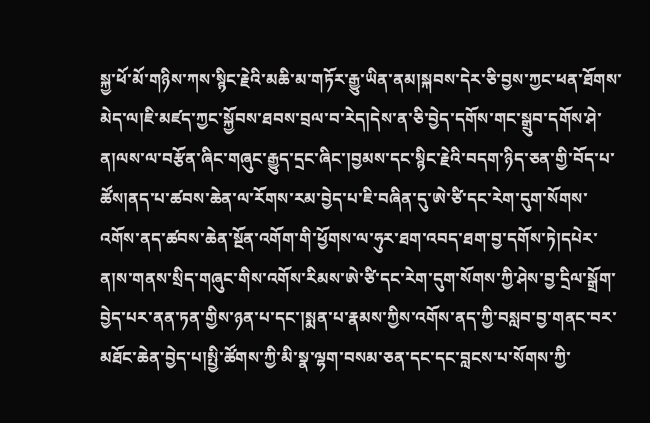སྐྱ་ཕོ་མོ་གཉིས་ཀས་སྙིང་རྗེའི་མཆི་མ་གཏོར་རྒྱུ་ཡིན་ནམ།སྐབས་དེར་ཅི་བྱས་ཀྱང་ཕན་ཐོགས་མེད་ལ།ཇི་མཛད་ཀྱང་སྐྱོབས་ཐབས་བྲལ་བ་རེད།དེས་ན་ཅི་བྱེད་དགོས་གང་སྒྲུབ་དགོས་ཤེ་ན།ལས་ལ་བརྩོན་ཞིང་གཞུང་རྒྱུད་དྲང་ཞིང་།བྱམས་དང་སྙིང་རྗེའི་བདག་ཉིད་ཅན་གྱི་བོད་པ་ཚོས།ནད་པ་ཚབས་ཆེན་ལ་རོགས་རམ་བྱེད་པ་ཇི་བཞིན་དུ་ཨེ་ཙི་དང་རེག་དུག་སོགས་འགོས་ནད་ཚབས་ཆེན་སྔོན་འགོག་གི་ཕྱོགས་ལ་ཧུར་ཐག་འབད་ཐག་བྱ་དགོས་ཏེ།དཔེར་ན།ས་གནས་སྲིད་གཞུང་གིས་འགོས་རིམས་ཨེ་ཙི་དང་རེག་དུག་སོགས་ཀྱི་ཤེས་བྱ་དྲིལ་སྒྲོག་བྱེད་པར་ནན་ཏན་གྱིས་ཉན་པ་དང་།སྨན་པ་རྣམས་ཀྱིས་འགོས་ནད་ཀྱི་བསླབ་བྱ་གནང་བར་མཐོང་ཆེན་བྱེད་པ།སྤྱི་ཚོགས་ཀྱི་མི་སྣ་ལྷག་བསམ་ཅན་དང་དང་བླངས་པ་སོགས་ཀྱི་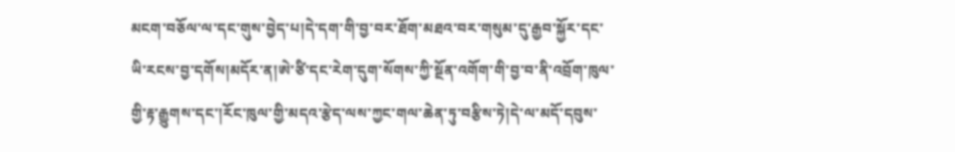མངག་བཅོལ་ལ་དང་གུས་བྱེད་པ།དེ་དག་གི་བྱ་བར་ཐོག་མཐའ་བར་གསུམ་དུ་རྒྱབ་སྐྱོར་དང་ཡི་རངས་བྱ་དགོས།མདོར་ན།ཨེ་ཙི་དང་རེག་དུག་སོགས་ཀྱི་སྔོན་འགོག་གི་བྱ་བ་ནི་འབྲོག་ཁུལ་གྱི་རྟ་རྒྱུགས་དང་།རོང་ཁུལ་གྱི་མདའ་རྩེད་ལས་ཀྱང་གལ་ཆེན་ཏུ་བརྩིས་ཏེ།དེ་ལ་མདོ་དབུས་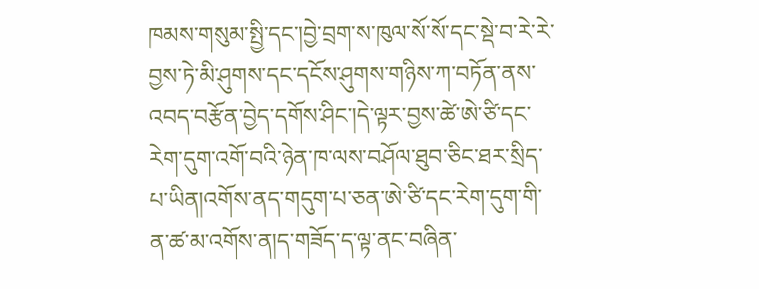ཁམས་གསུམ་སྤྱི་དང་།བྱེ་བྲག་ས་ཁུལ་སོ་སོ་དང་སྡེ་བ་རེ་རེ་བྱས་ཏེ་མི་ཤུགས་དང་དངོས་ཤུགས་གཉིས་ཀ་བཏོན་ནས་འབད་བརྩོན་བྱེད་དགོས་ཤིང་།དེ་ལྟར་བྱས་ཚེ་ཨེ་ཙི་དང་རེག་དུག་འགོ་བའི་ཉེན་ཁ་ལས་བཤོལ་ཐུབ་ཅིང་ཐར་སྲིད་པ་ཡིན།འགོས་ནད་གདུག་པ་ཅན་ཨེ་ཙི་དང་རེག་དུག་གི་ན་ཚ་མ་འགོས་ན།ད་གཟོད་ད་ལྟ་ནང་བཞིན་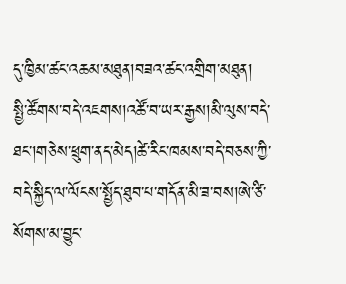དུ་ཁྱིམ་ཚང་འཆམ་མཐུན།བཟའ་ཚང་འགྲིག་མཐུན།
སྤྱི་ཚོགས་བདེ་འཇགས།འཚོ་བ་ཡར་རྒྱས།མི་ལུས་བདེ་ཐང་།གཅེས་ཕྲུག་ནད་མེད།ཚེ་རིང་ཁམས་བདེ་བཅས་ཀྱི་བདེ་སྐྱིད་ལ་ལོངས་སྤྱོད་ཐུབ་པ་གདོན་མི་ཟ་བས།ཨེ་ཙི་སོགས་མ་བྱུང་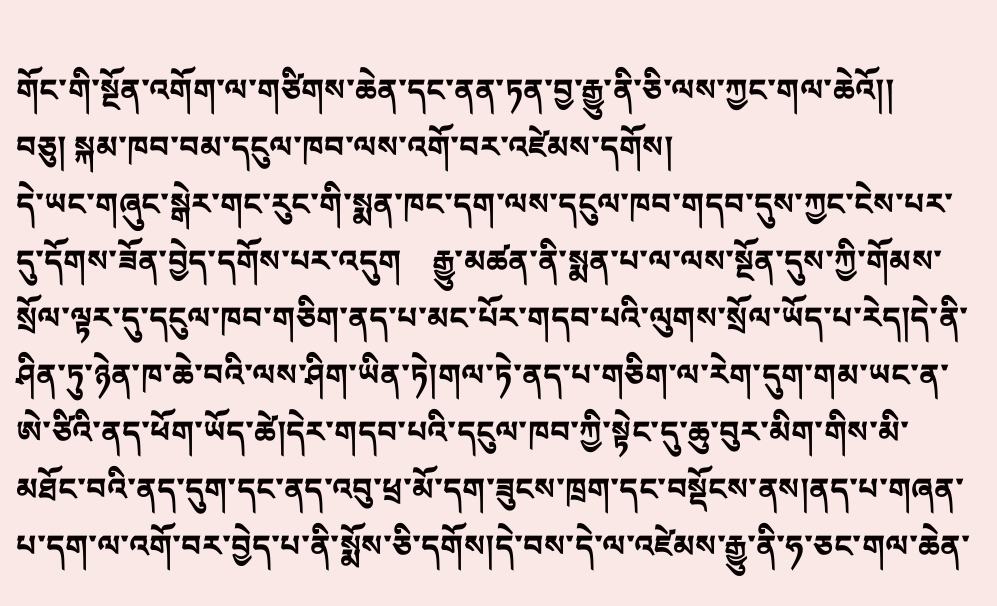གོང་གི་སྔོན་འགོག་ལ་གཙིགས་ཆེན་དང་ནན་ཏན་བྱ་རྒྱུ་ནི་ཅི་ལས་ཀྱང་གལ་ཆེའོ།།
བཅུ། སྐམ་ཁབ་བམ་དངུལ་ཁབ་ལས་འགོ་བར་འཛེམས་དགོས།
དེ་ཡང་གཞུང་སྒེར་གང་རུང་གི་སྨན་ཁང་དག་ལས་དངུལ་ཁབ་གདབ་དུས་ཀྱང་ངེས་པར་དུ་དོགས་ཟོན་བྱེད་དགོས་པར་འདུག    རྒྱུ་མཚན་ནི་སྨན་པ་ལ་ལས་སྔོན་དུས་ཀྱི་གོམས་སྲོལ་ལྟར་དུ་དངུལ་ཁབ་གཅིག་ནད་པ་མང་པོར་གདབ་པའི་ལུགས་སྲོལ་ཡོད་པ་རེད།དེ་ནི་ཤིན་ཏུ་ཉེན་ཁ་ཆེ་བའི་ལས་ཤིག་ཡིན་ཏེ།གལ་ཏེ་ནད་པ་གཅིག་ལ་རེག་དུག་གམ་ཡང་ན་ཨེ་ཙིའི་ནད་ཕོག་ཡོད་ཚེ།དེར་གདབ་པའི་དངུལ་ཁབ་ཀྱི་སྟེང་དུ་ཆུ་བུར་མིག་གིས་མི་མཐོང་བའི་ནད་དུག་དང་ནད་འབུ་ཕྲ་མོ་དག་ཟུངས་ཁྲག་དང་བསྡོངས་ནས།ནད་པ་གཞན་པ་དག་ལ་འགོ་བར་བྱེད་པ་ནི་སྨོས་ཅི་དགོས།དེ་བས་དེ་ལ་འཛེམས་རྒྱུ་ནི་ཧ་ཅང་གལ་ཆེན་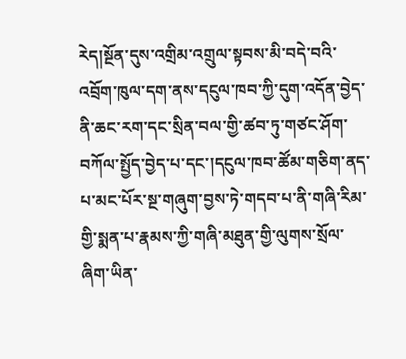རེད།སྔོན་དུས་འགྲིམ་འགྲུལ་སྟབས་མི་བདེ་བའི་འབྲོག་ཁུལ་དག་ནས་དངུལ་ཁབ་ཀྱི་དུག་འདོན་བྱེད་ནི་ཆང་རག་དང་སྲིན་བལ་གྱི་ཚབ་ཏུ་གཙང་ཤོག་བཀོལ་སྤྱོད་བྱེད་པ་དང་།དངུལ་ཁབ་ཚོམ་གཅིག་ནད་པ་མང་པོར་སྔ་གཞུག་བྱས་ཏེ་གདབ་པ་ནི་གཞི་རིམ་གྱི་སྨན་པ་རྣམས་ཀྱི་གཞི་མཐུན་གྱི་ལུགས་སྲོལ་ཞིག་ཡིན་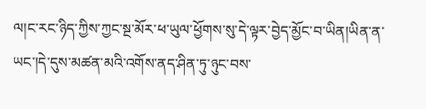ལ།ང་རང་ཉིད་ཀྱིས་ཀྱང་སྔ་མོར་ཕ་ཡུལ་ཕྱོགས་སུ་དེ་ལྟར་བྱེད་མྱོང་བ་ཡིན།ཡིན་ན་ཡང་།དེ་དུས་མཚན་མའི་འགོས་ནད་ཤིན་ཏུ་ཉུང་བས་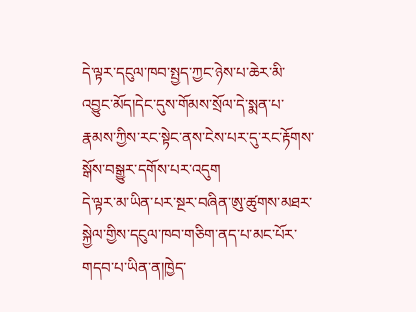དེ་ལྟར་དངུལ་ཁབ་སྤྱད་ཀྱང་ཉེས་པ་ཆེར་མི་འབྱུང་མོད།དེང་དུས་གོམས་སྲོལ་དེ་སྨན་པ་རྣམས་ཀྱིས་རང་སྟེང་ནས་ངེས་པར་དུ་རང་རྟོགས་སྒོས་བསྒྱུར་དགོས་པར་འདུག
དེ་ལྟར་མ་ཡིན་པར་སྔར་བཞིན་ཨུ་ཚུགས་མཐར་སྐྱེལ་གྱིས་དངུལ་ཁབ་གཅིག་ནད་པ་མང་པོར་གདབ་པ་ཡིན་ན།ཁྱེད་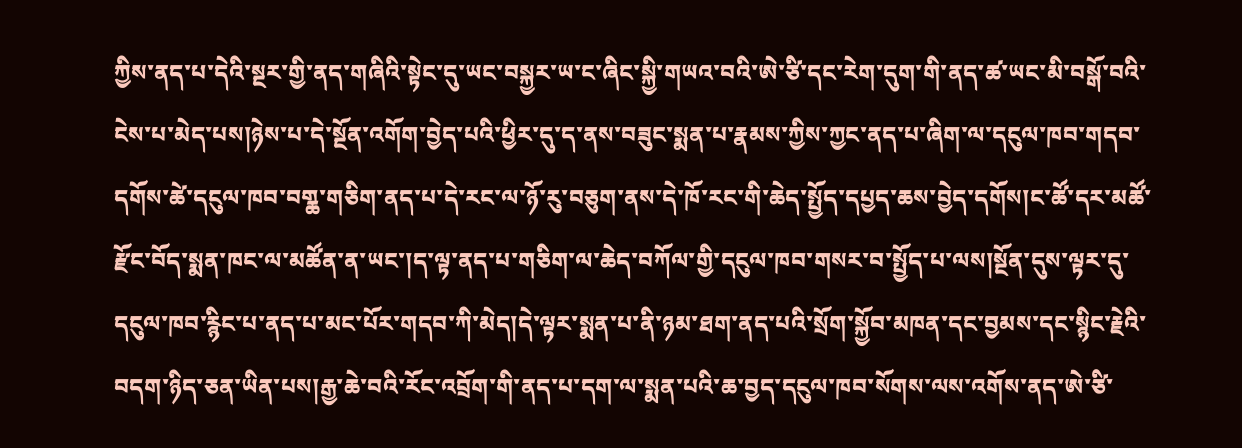ཀྱིས་ནད་པ་དེའི་སྔར་གྱི་ནད་གཞིའི་སྟེང་དུ་ཡང་བསྐྱར་ཡ་ང་ཞིང་སྐྱི་གཡའ་བའི་ཨེ་ཙི་དང་རེག་དུག་གི་ནད་ཚ་ཡང་མི་བསྒོ་བའི་ངེས་པ་མེད་པས།ཉེས་པ་དེ་སྔོན་འགོག་བྱེད་པའི་ཕྱིར་དུ་ད་ནས་བཟུང་སྨན་པ་རྣམས་ཀྱིས་ཀྱང་ནད་པ་ཞིག་ལ་དངུལ་ཁབ་གདབ་དགོས་ཚེ་དངུལ་ཁབ་བགྖ་གཅིག་ནད་པ་དེ་རང་ལ་ཉོ་རུ་བཅུག་ནས་དེ་ཁོ་རང་གི་ཆེད་སྤྱོད་དཔྱད་ཆས་བྱེད་དགོས།ང་ཚོ་དར་མཚོ་རྫོང་བོད་སྨན་ཁང་ལ་མཚོན་ན་ཡང་།ད་ལྟ་ནད་པ་གཅིག་ལ་ཆེད་བཀོལ་གྱི་དངུལ་ཁབ་གསར་བ་སྤྱོད་པ་ལས།སྔོན་དུས་ལྟར་དུ་དངུལ་ཁབ་རྙིང་པ་ནད་པ་མང་པོར་གདབ་ཀི་མེད།དེ་ལྟར་སྨན་པ་ནི་ཉམ་ཐག་ནད་པའི་སྲོག་སྐྱོབ་མཁན་དང་བྱམས་དང་སྙིང་རྗེའི་བདག་ཉིད་ཅན་ཡིན་པས།རྒྱ་ཆེ་བའི་རོང་འབྲོག་གི་ནད་པ་དག་ལ་སྨན་པའི་ཆ་བྱད་དངུལ་ཁབ་སོགས་ལས་འགོས་ནད་ཨེ་ཙི་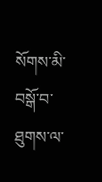སོགས་མི་བསྒོ་བ་ཐུགས་ལ་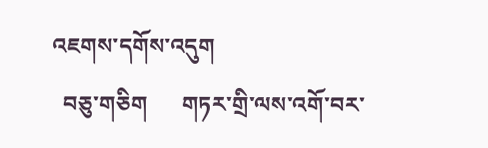འཇགས་དགོས་འདུག
  བཅུ་གཅིག      གཏར་གྲི་ལས་འགོ་བར་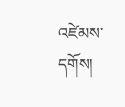འཛེམས་དགོས།